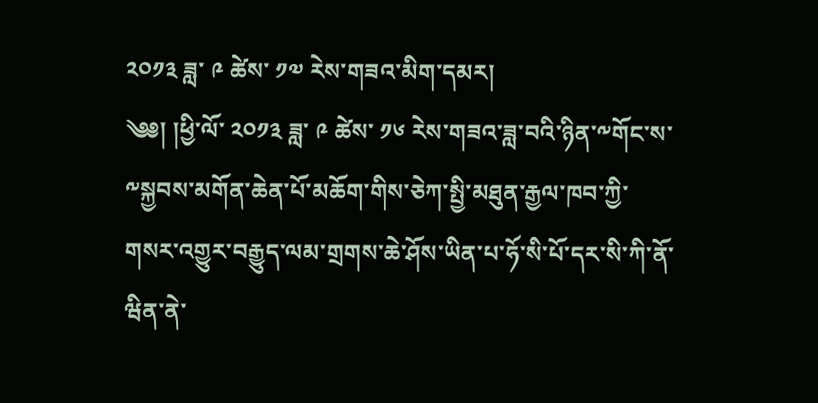༢༠༡༣ ཟླ་ ༩ ཚེས་ ༡༧ རེས་གཟའ་མིག་དམར།
༄༅། །ཕྱི་ལོ་ ༢༠༡༣ ཟླ་ ༩ ཚེས་ ༡༦ རེས་གཟའ་ཟླ་བའི་ཉིན་༸གོང་ས་༸སྐྱབས་མགོན་ཆེན་པོ་མཆོག་གིས་ཅེཀ་སྤྱི་མཐུན་རྒྱལ་ཁབ་ཀྱི་གསར་འགྱུར་བརྒྱུད་ལམ་གྲགས་ཆེ་ཤོས་ཡིན་པ་ཧོ་སི་པོ་དར་སི་ཀི་ནོ་ཝིན་ནེ་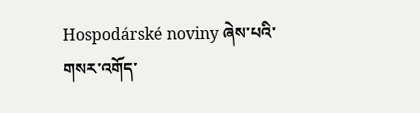Hospodárské noviny ཞེས་པའི་གསར་འགོད་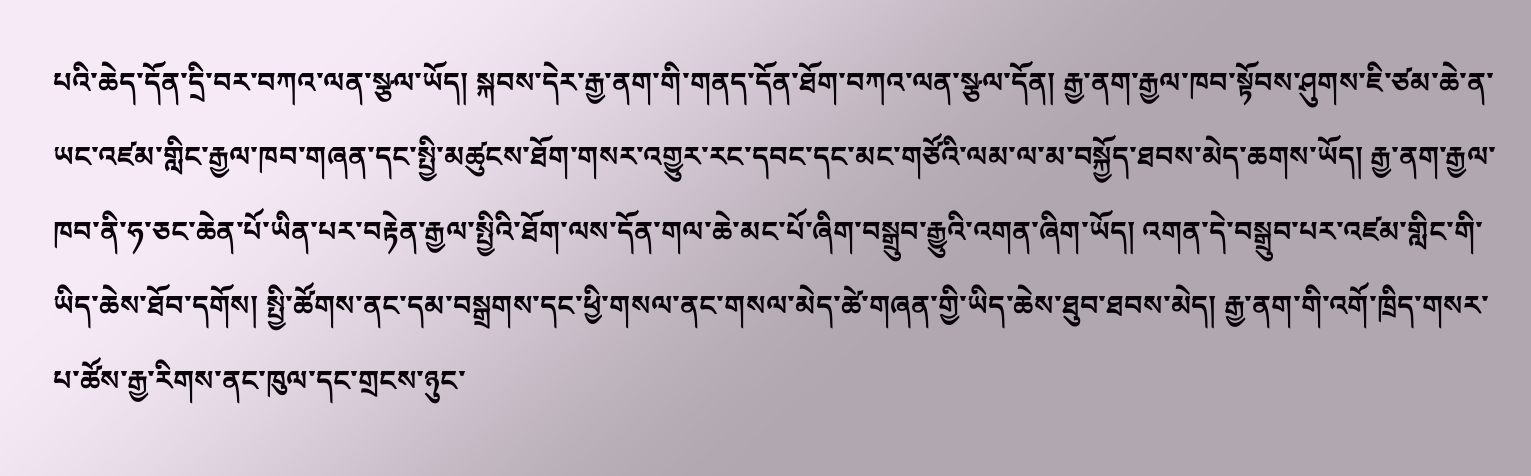པའི་ཆེད་དོན་དྲི་བར་བཀའ་ལན་སྩལ་ཡོད། སྐབས་དེར་རྒྱ་ནག་གི་གནད་དོན་ཐོག་བཀའ་ལན་སྩལ་དོན། རྒྱ་ནག་རྒྱལ་ཁབ་སྟོབས་ཤུགས་ཇི་ཙམ་ཆེ་ན་ཡང་འཛམ་གླིང་རྒྱལ་ཁབ་གཞན་དང་སྤྱི་མཚུངས་ཐོག་གསར་འགྱུར་རང་དབང་དང་མང་གཙོའི་ལམ་ལ་མ་བསྐྱོད་ཐབས་མེད་ཆགས་ཡོད། རྒྱ་ནག་རྒྱལ་ཁབ་ནི་ཧ་ཅང་ཆེན་པོ་ཡིན་པར་བརྟེན་རྒྱལ་སྤྱིའི་ཐོག་ལས་དོན་གལ་ཆེ་མང་པོ་ཞིག་བསྒྲུབ་རྒྱུའི་འགན་ཞིག་ཡོད། འགན་དེ་བསྒྲུབ་པར་འཛམ་གླིང་གི་ཡིད་ཆེས་ཐོབ་དགོས། སྤྱི་ཚོགས་ནང་དམ་བསྒྲགས་དང་ཕྱི་གསལ་ནང་གསལ་མེད་ཚེ་གཞན་གྱི་ཡིད་ཆེས་ཐུབ་ཐབས་མེད། རྒྱ་ནག་གི་འགོ་ཁྲིད་གསར་པ་ཚོས་རྒྱ་རིགས་ནང་ཁུལ་དང་གྲངས་ཉུང་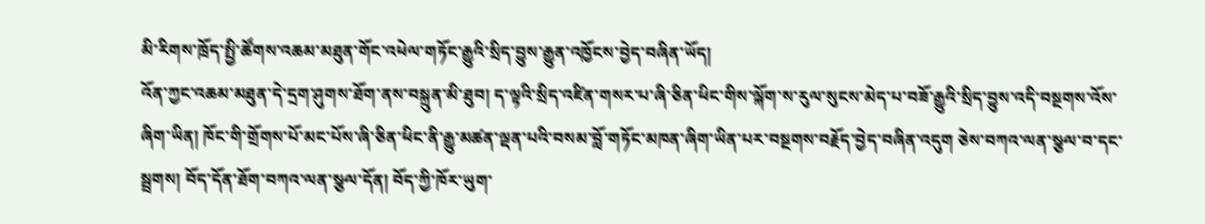མི་རིགས་ཁྲོད་སྤྱི་ཚོགས་འཆམ་མཐུན་གོང་འཕེལ་གཏོང་རྒྱུའི་སྲིད་བྱུས་རྒྱུན་འཁྱོངས་བྱེད་བཞིན་ཡོད།
འོན་ཀྱང་འཆམ་མཐུན་དེ་དྲག་ཤུགས་ཐོག་ནས་བསྐྲུན་མི་ཐུབ། ད་ལྟའི་སྲིད་འཛིན་གསར་པ་ཞི་ཅིན་ཕིང་གིས་ལྐོག་ས་རུལ་སུངས་མེད་པ་བཟོ་རྒྱུའི་སྲིད་བྱུས་འདི་བསྔགས་འོས་ཞིག་ཡིན། ཁོང་གི་གྲོགས་པོ་མང་པོས་ཞི་ཅིན་ཕིང་ནི་རྒྱུ་མཚན་ལྡན་པའི་བསམ་བློ་གཏོང་མཁན་ཞིག་ཡིན་པར་བསྔགས་བརྗོད་བྱེད་བཞིན་འདུག ཅེས་བཀའ་ལན་སྩལ་བ་དང་སྦྲགས། བོད་དོན་ཐོག་བཀའ་ལན་སྩལ་དོན། བོད་ཀྱི་ཁོར་ཡུག་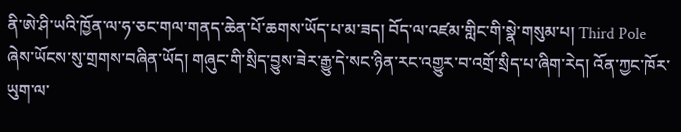ནི་ཨེ་ཤི་ཡའི་ཁྱོན་ལ་ཧ་ཅང་གལ་གནད་ཆེན་པོ་ཆགས་ཡོད་པ་མ་ཟད། བོད་ལ་འཛམ་གླིང་གི་སྣེ་གསུམ་པ། Third Pole ཞེས་ཡོངས་སུ་གྲགས་བཞིན་ཡོད། གཞུང་གི་སྲིད་བྱུས་ཟེར་རྒྱུ་དེ་སང་ཉིན་རང་འགྱུར་བ་འགྲོ་སྲིད་པ་ཞིག་རེད། འོན་ཀྱང་ཁོར་ཡུག་ལ་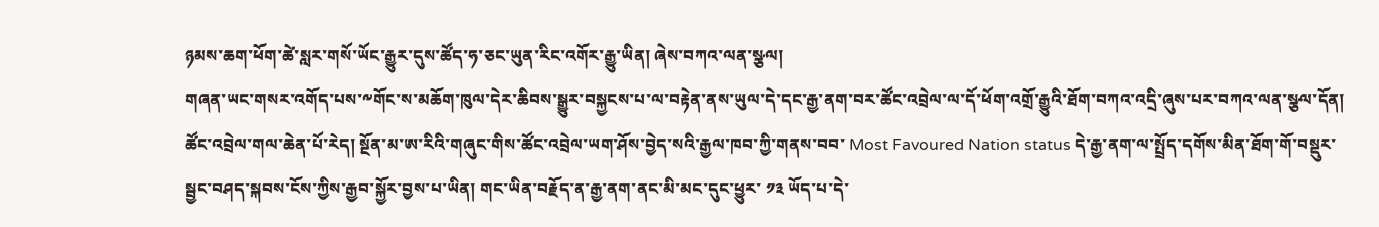ཉམས་ཆག་ཕོག་ཚེ་སླར་གསོ་ཡོང་རྒྱུར་དུས་ཚོད་ཧ་ཅང་ཡུན་རིང་འགོར་རྒྱུ་ཡིན། ཞེས་བཀའ་ལན་སྩལ།
གཞན་ཡང་གསར་འགོད་པས་༸གོང་ས་མཆོག་ཁུལ་དེར་ཆིབས་སྒྱུར་བསྐྱངས་པ་ལ་བརྟེན་ནས་ཡུལ་དེ་དང་རྒྱ་ནག་བར་ཚོང་འབྲེལ་ལ་དོ་ཕོག་འགྲོ་རྒྱུའི་ཐོག་བཀའ་འདྲི་ཞུས་པར་བཀའ་ལན་སྩལ་དོན། ཚོང་འབྲེལ་གལ་ཆེན་པོ་རེད། སྔོན་མ་ཨ་རིའི་གཞུང་གིས་ཚོང་འབྲེལ་ཡག་ཤོས་བྱེད་སའི་རྒྱལ་ཁབ་ཀྱི་གནས་བབ་ Most Favoured Nation status དེ་རྒྱ་ནག་ལ་སྤྲོད་དགོས་མིན་ཐོག་གོ་བསྡུར་སྦྱང་བཤད་སྐབས་ངོས་ཀྱིས་རྒྱབ་སྐྱོར་བྱས་པ་ཡིན། གང་ཡིན་བརྗོད་ན་རྒྱ་ནག་ནང་མི་མང་དུང་ཕྱུར་ ༡༣ ཡོད་པ་དེ་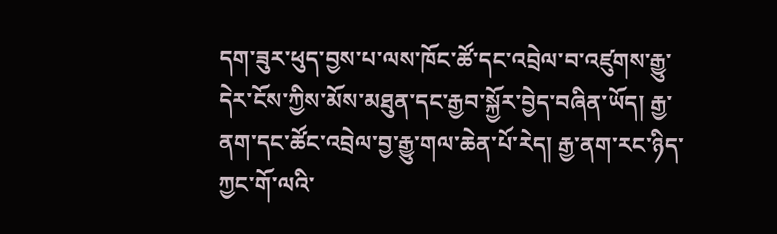དག་ཟུར་ཕུད་བྱས་པ་ལས་ཁོང་ཚོ་དང་འབྲེལ་བ་འཛུགས་རྒྱུ་དེར་ངོས་ཀྱིས་མོས་མཐུན་དང་རྒྱབ་སྐྱོར་བྱེད་བཞིན་ཡོད། རྒྱ་ནག་དང་ཚོང་འབྲེལ་བྱ་རྒྱུ་གལ་ཆེན་པོ་རེད། རྒྱ་ནག་རང་ཉིད་ཀྱང་གོ་ལའི་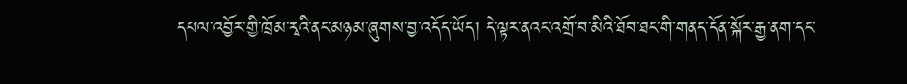དཔལ་འབྱོར་གྱི་ཁྲོམ་རྭའི་ནང་མཉམ་ཞུགས་བྱ་འདོད་ཡོད། དེ་ལྟར་ནའང་འགྲོ་བ་མིའི་ཐོབ་ཐང་གི་གནད་དོན་སྐོར་རྒྱ་ནག་དང་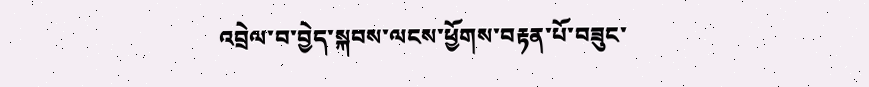འབྲེལ་བ་བྱེད་སྐབས་ལངས་ཕྱོགས་བརྟན་པོ་བཟུང་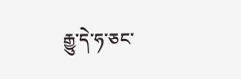རྒྱུ་དེ་ཧ་ཅང་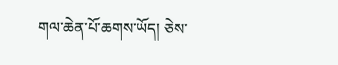གལ་ཆེན་པོ་ཆགས་ཡོད། ཅེས་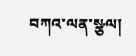བཀའ་ལན་སྩལ།